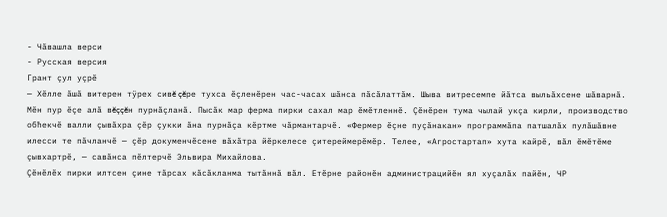- Чăвашла верси
- Русская версия
Грант çул уçрĕ
— Хĕлле ăшă витерен тÿрех сивĕ çĕре тухса ĕçленĕрен час-часах шăнса пăсăлаттăм. Шыва витресемпе йăтса выльăхсене шăварнă. Мĕн пур ĕçе алă вĕççĕн пурнăçланă. Пысăк мар ферма пирки сахал мар ĕмĕтленнĕ. Çĕнĕрен тума чылай укçа кирли, производство обћекчĕ валли çывăхра çĕр çукки ăна пурнăçа кĕртме чăрмантарчĕ. «Фермер ĕçне пуçăнакан» программăпа патшалăх пулăшăвне илесси те пăчланчĕ — çĕр докуменчĕсене вăхăтра йĕркелесе çитереймерĕмĕр. Телее, «Агростартап» хута кайрĕ, вăл ĕмĕтĕме çывхартрĕ, — савăнса пĕлтерчĕ Эльвира Михайлова.
Çĕнĕлĕх пирки илтсен çине тăрсах кăсăкланма тытăннă вăл. Етĕрне районĕн администрацийĕн ял хуçалăх пайĕн, ЧР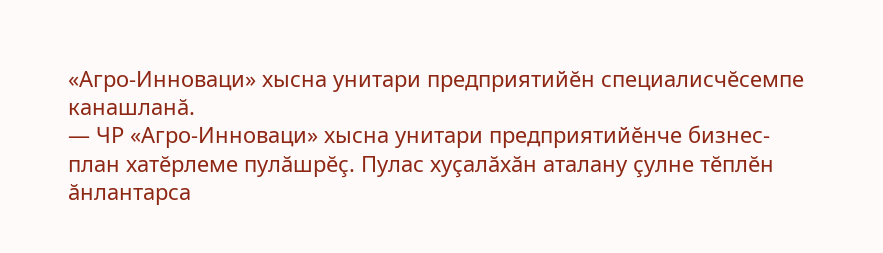«Агро-Инноваци» хысна унитари предприятийĕн специалисчĕсемпе канашланă.
— ЧР «Агро-Инноваци» хысна унитари предприятийĕнче бизнес-план хатĕрлеме пулăшрĕç. Пулас хуçалăхăн аталану çулне тĕплĕн ăнлантарса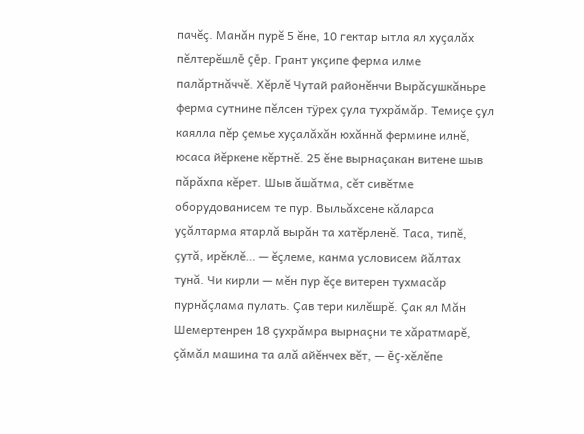пачĕç. Манăн пурĕ 5 ĕне, 10 гектар ытла ял хуçалăх пĕлтерĕшлĕ çĕр. Грант укçипе ферма илме палăртнăччĕ. Хĕрлĕ Чутай районĕнчи Вырăсушкăньре ферма сутнине пĕлсен тÿрех çула тухрăмăр. Темиçе çул каялла пĕр çемье хуçалăхăн юхăннă фермине илнĕ, юсаса йĕркене кĕртнĕ. 25 ĕне вырнаçакан витене шыв пăрăхпа кĕрет. Шыв ăшăтма, сĕт сивĕтме оборудованисем те пур. Выльăхсене кăларса уçăлтарма ятарлă вырăн та хатĕрленĕ. Таса, типĕ, çутă, ирĕклĕ… — ĕçлеме, канма условисем йăлтах тунă. Чи кирли — мĕн пур ĕçе витерен тухмасăр пурнăçлама пулать. Çав тери килĕшрĕ. Çак ял Мăн Шемертенрен 18 çухрăмра вырнаçни те хăратмарĕ, çăмăл машина та алă айĕнчех вĕт, — ĕç-хĕлĕпе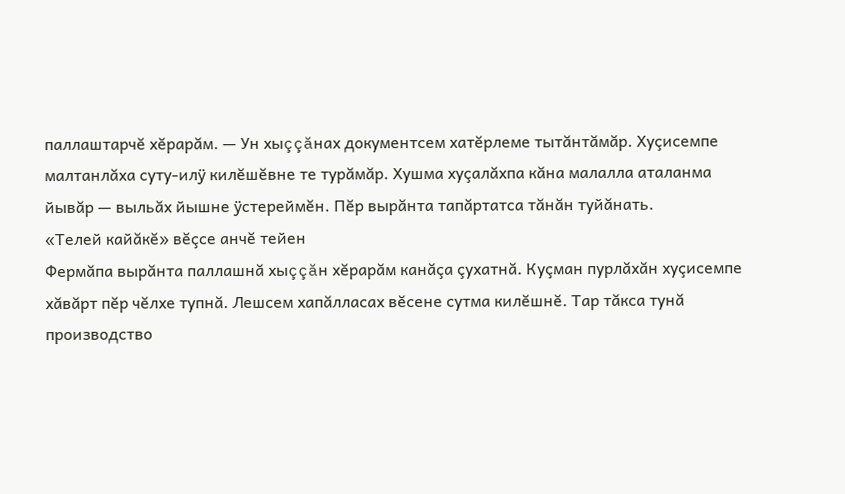паллаштарчĕ хĕрарăм. — Ун хыççăнах документсем хатĕрлеме тытăнтăмăр. Хуçисемпе малтанлăха суту-илÿ килĕшĕвне те турăмăр. Хушма хуçалăхпа кăна малалла аталанма йывăр — выльăх йышне ÿстереймĕн. Пĕр вырăнта тапăртатса тăнăн туйăнать.
«Телей кайăкĕ» вĕçсе анчĕ тейен
Фермăпа вырăнта паллашнă хыççăн хĕрарăм канăçа çухатнă. Куçман пурлăхăн хуçисемпе хăвăрт пĕр чĕлхе тупнă. Лешсем хапăлласах вĕсене сутма килĕшнĕ. Тар тăкса тунă производство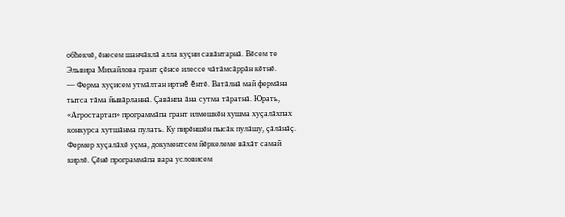обћекчĕ, ĕнесем шанчăклă алла куçни савăнтарнă. Вĕсем те Эльвира Михайлова грант çĕнсе илессе чăтăмсăррăн кĕтнĕ.
— Ферма хуçисем утмăлтан иртнĕ ĕнтĕ. Ватăлнă май фермăна тытса тăма йывăрланнă. Çавăнпа ăна сутма тăратнă. Юрать, «Агростартап» программăпа грант илмешкĕн хушма хуçалăхпах конкурса хутшăнма пулать. Ку пирĕншĕн пысăк пулăшу, çăлăнăç. Фермер хуçалăхĕ уçма, документсем йĕркелеме вăхăт самай кирлĕ. Çĕнĕ программăпа вара условисем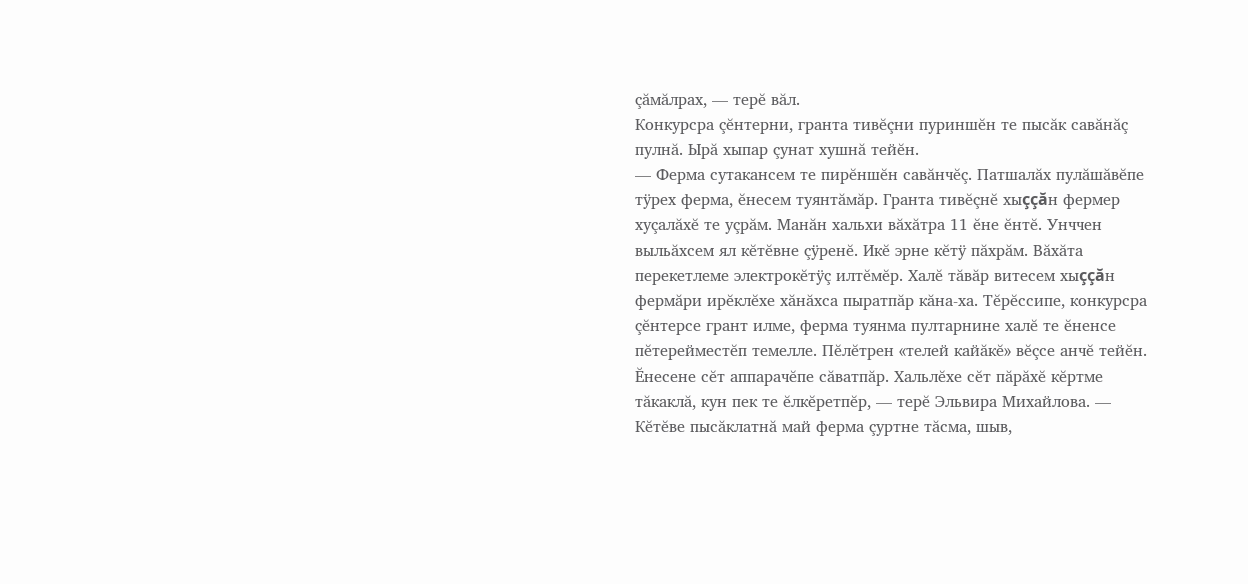çăмăлрах, — терĕ вăл.
Конкурсра çĕнтерни, гранта тивĕçни пуриншĕн те пысăк савăнăç пулнă. Ырă хыпар çунат хушнă тейĕн.
— Ферма сутакансем те пирĕншĕн савăнчĕç. Патшалăх пулăшăвĕпе тÿрех ферма, ĕнесем туянтăмăр. Гранта тивĕçнĕ хыççăн фермер хуçалăхĕ те уçрăм. Манăн хальхи вăхăтра 11 ĕне ĕнтĕ. Унччен выльăхсем ял кĕтĕвне çÿренĕ. Икĕ эрне кĕтÿ пăхрăм. Вăхăта перекетлеме электрокĕтÿç илтĕмĕр. Халĕ тăвăр витесем хыççăн фермăри ирĕклĕхе хăнăхса пыратпăр кăна-ха. Тĕрĕссипе, конкурсра çĕнтерсе грант илме, ферма туянма пултарнине халĕ те ĕненсе пĕтерейместĕп темелле. Пĕлĕтрен «телей кайăкĕ» вĕçсе анчĕ тейĕн. Ĕнесене сĕт аппарачĕпе сăватпăр. Хальлĕхе сĕт пăрăхĕ кĕртме тăкаклă, кун пек те ĕлкĕретпĕр, — терĕ Эльвира Михайлова. — Кĕтĕве пысăклатнă май ферма çуртне тăсма, шыв,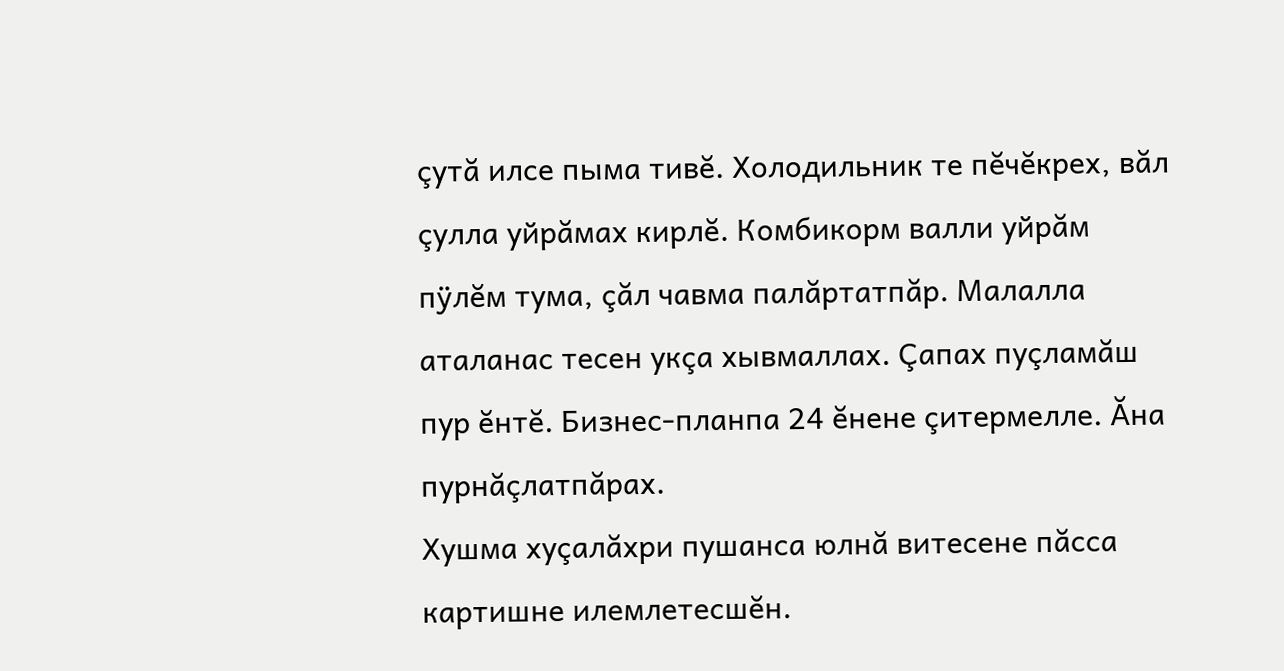çутă илсе пыма тивĕ. Холодильник те пĕчĕкрех, вăл çулла уйрăмах кирлĕ. Комбикорм валли уйрăм пÿлĕм тума, çăл чавма палăртатпăр. Малалла аталанас тесен укçа хывмаллах. Çапах пуçламăш пур ĕнтĕ. Бизнес-планпа 24 ĕнене çитермелле. Ăна пурнăçлатпăрах.
Хушма хуçалăхри пушанса юлнă витесене пăсса картишне илемлетесшĕн.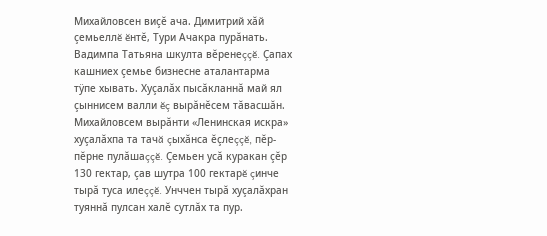Михайловсен виçĕ ача. Димитрий хăй çемьеллĕ ĕнтĕ, Тури Ачакра пурăнать. Вадимпа Татьяна шкулта вĕренеççĕ. Çапах кашниех çемье бизнесне аталантарма тÿпе хывать. Хуçалăх пысăкланнă май ял çыннисем валли ĕç вырăнĕсем тăвасшăн.
Михайловсем вырăнти «Ленинская искра» хуçалăхпа та тачă çыхăнса ĕçлеççĕ, пĕр-пĕрне пулăшаççĕ. Çемьен усă куракан çĕр 130 гектар, çав шутра 100 гектарĕ çинче тырă туса илеççĕ. Унччен тырă хуçалăхран туяннă пулсан халĕ сутлăх та пур.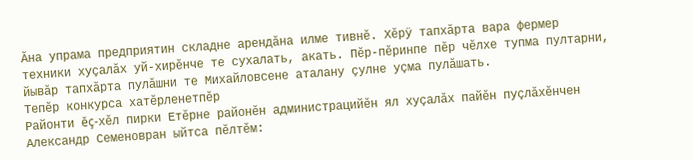Ăна упрама предприятин складне арендăна илме тивнĕ. Хĕрÿ тапхăрта вара фермер техники хуçалăх уй-хирĕнче те сухалать, акать. Пĕр-пĕринпе пĕр чĕлхе тупма пултарни, йывăр тапхăрта пулăшни те Михайловсене аталану çулне уçма пулăшать.
Тепĕр конкурса хатĕрленетпĕр
Районти ĕç-хĕл пирки Етĕрне районĕн администрацийĕн ял хуçалăх пайĕн пуçлăхĕнчен Александр Семеновран ыйтса пĕлтĕм: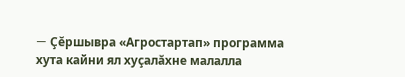— Çĕршывра «Агростартап» программа хута кайни ял хуçалăхне малалла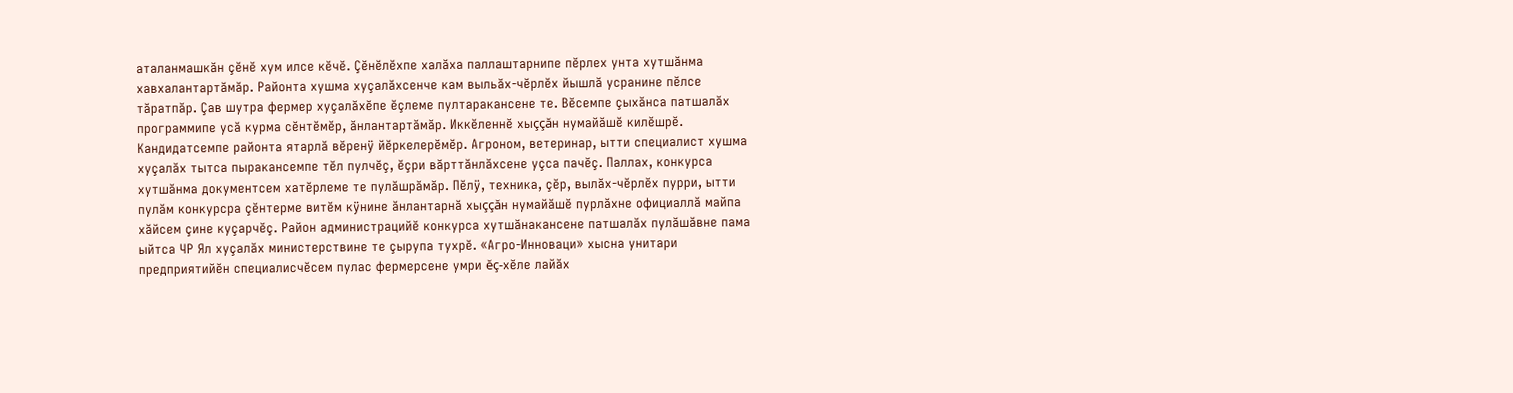аталанмашкăн çĕнĕ хум илсе кĕчĕ. Çĕнĕлĕхпе халăха паллаштарнипе пĕрлех унта хутшăнма хавхалантартăмăр. Районта хушма хуçалăхсенче кам выльăх-чĕрлĕх йышлă усранине пĕлсе тăратпăр. Çав шутра фермер хуçалăхĕпе ĕçлеме пултаракансене те. Вĕсемпе çыхăнса патшалăх программипе усă курма сĕнтĕмĕр, ăнлантартăмăр. Иккĕленнĕ хыççăн нумайăшĕ килĕшрĕ.
Кандидатсемпе районта ятарлă вĕренÿ йĕркелерĕмĕр. Агроном, ветеринар, ытти специалист хушма хуçалăх тытса пыракансемпе тĕл пулчĕç, ĕçри вăрттăнлăхсене уçса пачĕç. Паллах, конкурса хутшăнма документсем хатĕрлеме те пулăшрăмăр. Пĕлÿ, техника, çĕр, вылăх-чĕрлĕх пурри, ытти пулăм конкурсра çĕнтерме витĕм кÿнине ăнлантарнă хыççăн нумайăшĕ пурлăхне официаллă майпа хăйсем çине куçарчĕç. Район администрацийĕ конкурса хутшăнакансене патшалăх пулăшăвне пама ыйтса ЧР Ял хуçалăх министерствине те çырупа тухрĕ. «Агро-Инноваци» хысна унитари предприятийĕн специалисчĕсем пулас фермерсене умри ĕç-хĕле лайăх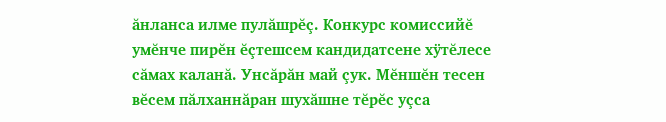ăнланса илме пулăшрĕç. Конкурс комиссийĕ умĕнче пирĕн ĕçтешсем кандидатсене хÿтĕлесе сăмах каланă. Унсăрăн май çук. Мĕншĕн тесен вĕсем пăлханнăран шухăшне тĕрĕс уçса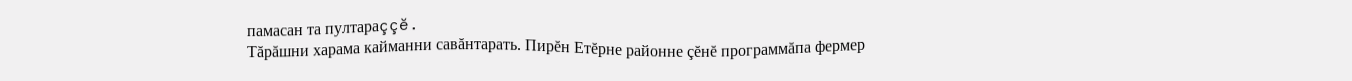памасан та пултараççĕ.
Тăрăшни харама кайманни савăнтарать. Пирĕн Етĕрне районне çĕнĕ программăпа фермер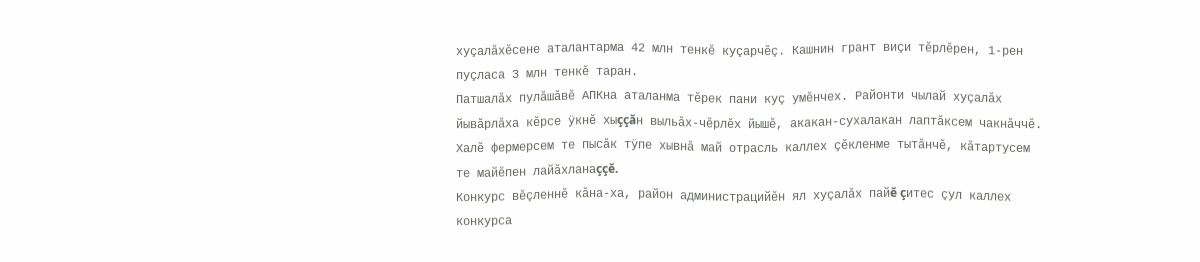хуçалăхĕсене аталантарма 42 млн тенкĕ куçарчĕç. Кашнин грант виçи тĕрлĕрен, 1-рен пуçласа 3 млн тенкĕ таран.
Патшалăх пулăшăвĕ АПКна аталанма тĕрек пани куç умĕнчех. Районти чылай хуçалăх йывăрлăха кĕрсе ÿкнĕ хыççăн выльăх-чĕрлĕх йышĕ, акакан-сухалакан лаптăксем чакнăччĕ. Халĕ фермерсем те пысăк тÿпе хывнă май отрасль каллех çĕкленме тытăнчĕ, кăтартусем те майĕпен лайăхланаççĕ.
Конкурс вĕçленнĕ кăна-ха, район администрацийĕн ял хуçалăх пайĕ çитес çул каллех конкурса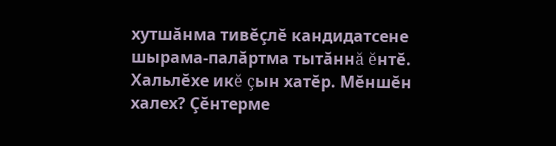хутшăнма тивĕçлĕ кандидатсене шырама-палăртма тытăннă ĕнтĕ. Хальлĕхе икĕ çын хатĕр. Мĕншĕн халех? Çĕнтерме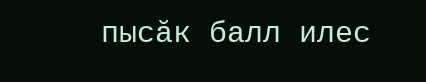пысăк балл илес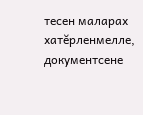тесен маларах хатĕрленмелле, документсене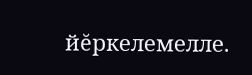йĕркелемелле.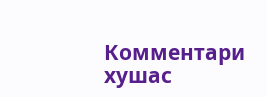Комментари хушас